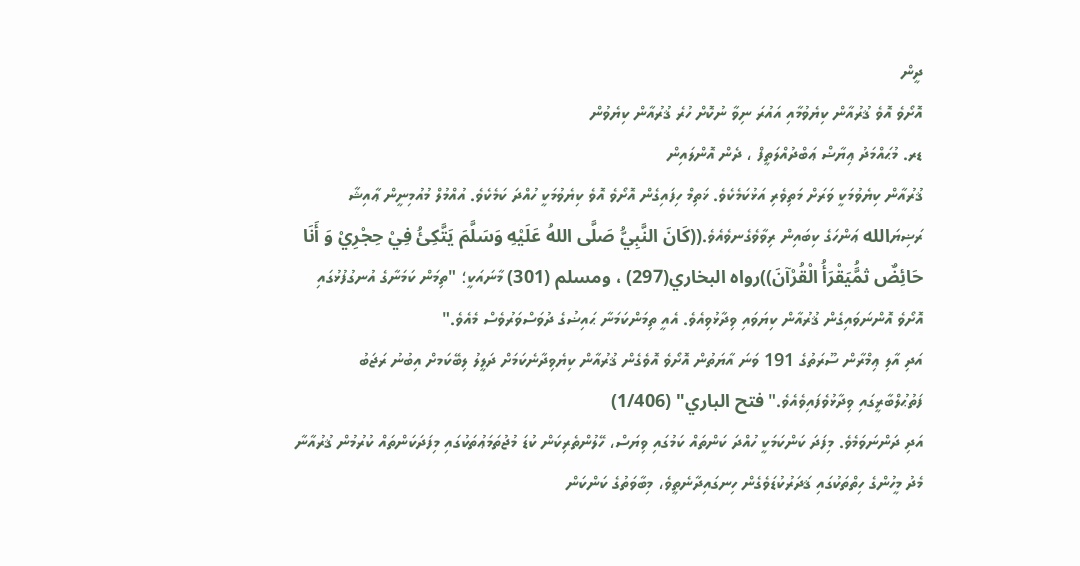ދީން
އޮށޯވެ އޮވެ ޤުރުއާން ކިޔެވުމާއި އައުރަ ނިވާ ނުކޮށް ހުރެ ޤުރުއާން ކިޔެވުން
ޑރ. މުޙައްމަދު ޢިޔާޟް ޢަބްދުއްލަތީފް ، ދެން އޮންލައިން
ޤުރުއާން ކިޔެވުމަކީ ވަރަށް މަތިވެރި އަޅުކަމެކެވެ. ޚަތިމް ހިފައިގެން އޮށޯވެ އޮވެ ކިޔެވުމަކީ ހުއްދަ ކަމެކެވެ. އުއްމުލް މުއުމިނީން ޢާއިޝާ ރަޟިޔަالله ޢަންހަގެ ކިބައިން ރިވާވެގެނވެއެވެ.((كَانَ النَّبِيُّ صَلَّى اللهُ عَلَيْهِ وَسَلَّمَ يَتَّكِئُ فِيْ حِجْرِيْ وَ أَنَا حَائِضٌ ثمَُّيَقْرَأُ الْقُرْآنَ))رواه البخاري(297) ، ومسلم (301) މާނައަކީ؛ "ތިމަން ކަމަނާގެ އުނގުފުޅުގައި އޮށޯވެ އޮންނަވައިގެން ޤުރުއާން ކިޔަވައި ވިދާޅުވިއެވެ. އެއީ ތިމަންކަމަނާ ޙައިޟުގެ ދުވަސްވަރުވެސް މެއެވެ."
އަދި އާލި ޢިމްރާން ސޫރަތުގެ 191 ވަނަ އާޔަތުން އޮށޯވެ އޮވެގެން ޤުރުއާން ކިޔެވިދާނެކަމަށް ދަލީލު ލިބޭކަމށް އިބުނު ރަޖަބު ފަތުޙުލްބާރީގައި ވިދާޅުވެފައިވެއެވެ."فتح الباري" (1/406)
އަދި ދަންނަވަމެވެ. މިފަދަ ކަންކަމަކީ ހުއްދަ ކަންތައް ކަމުގައި ވިޔަސް، ހޭލުންތެރިކަން ކުޑަ މުޖުތަމަޢުތަކުގައި މިފަދަކަންތައް ކުރުމުން ޤުރުއާނާ މެދު މީހުންގެ ހިތްތަކުގައި ޤަދަރުކުޑަވެގެން ހިނގައިދާނެތީވެ، މިބާވަތުގެ ކަންކަން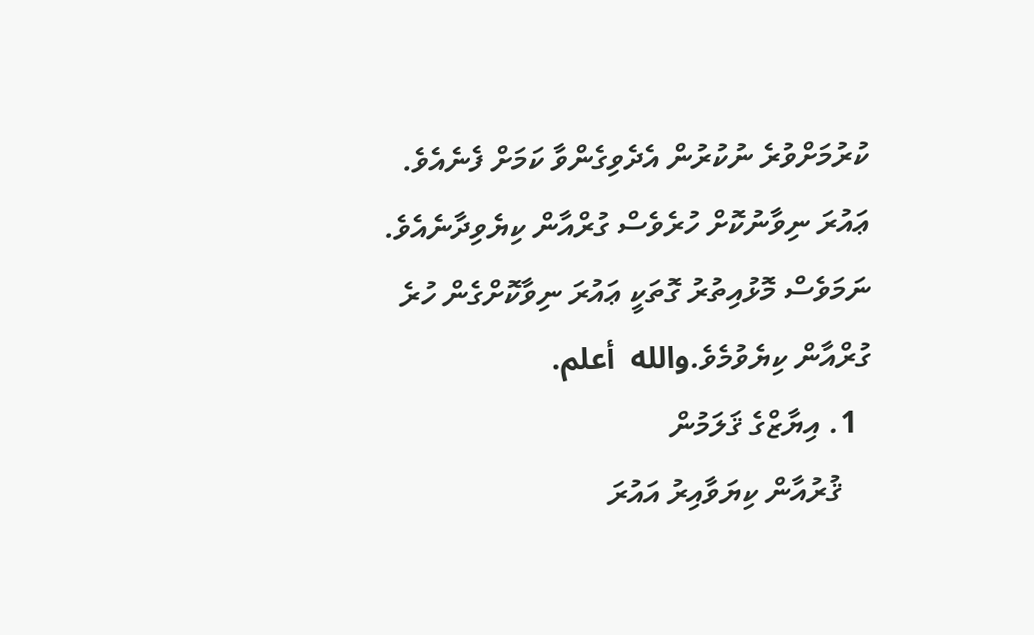ކުރުމަށްވުރެ ނުކުރުން އެދެވިގެންވާ ކަމަށް ފެނެއެވެ.
ޢައުރަ ނިވާނުކޮށް ހުރެވެސް ގުރްއާން ކިޔެވިދާނެއެވެ. ނަމަވެސް މޮޅުއިތުރު ގޮތަކީ ޢައުރަ ނިވާކޮށްގެން ހުރެ ގުރްއާން ކިޔެވުމެވެ.والله  أعلم.
  1. އިޔާޒްގެ ޤަލަމުން
    ޤުރުއާން ކިޔަވާއިރު އައުރަ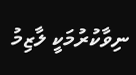ނިވާކުރުމަކީ ލާޒިމު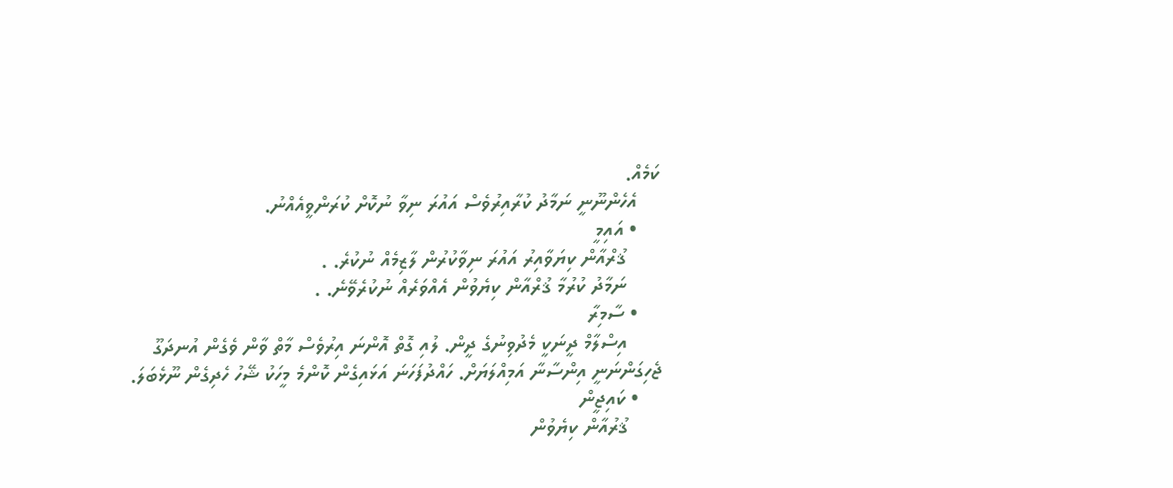ކަމެއް.
    އެހެންނޫނީ ނަމާދު ކުރާއިރުވެސް އައުރަ ނިވާ ނުކޮށް ކުރަންވީއެއްނު.
    • އައިމީ
      ޤުރްއާން ކިޔަވާއިރު އައުރަ ނިވާކުރުން ލާޒިމެއް ނުކުރެ. .
      ނަމާދު ކުރުމާ ޤުރްއާން ކިޔެވުން އެއްވަރެއް ނުކުރެވޭނެ. .
    • ސާމިރާ
      އިސްލާމް ދީނަކީ މެދުވިނުގެ ދީން. ލުއި ގޮތް އޮންނަ އިރުވެސް މާތް ވާން ވެގެން އުނދަގޫ ޖެހިގަންނަނީ އިންސާނާ އަމިއްލަޔަށް. ހައްދުފަހަނަ އަޅައިގެން ކޮންމެ މީހަކު ޝޭހު ހެދިގެން ނޫޅެބަލަ.
    • ކައިޖީން
      ޤުރުއާން ކިޔެވުން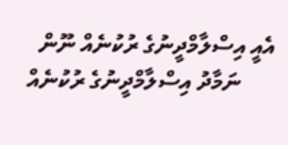އެއީ އިސްލާމްދީނުގެ ރުކުނެއް ނޫން
      ނަމާދު އިސްލާމްދީނުގެ ރުކުނެއް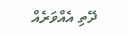ދޭތި އެއްވަރެއް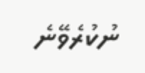ނުކުރެވޭނެ